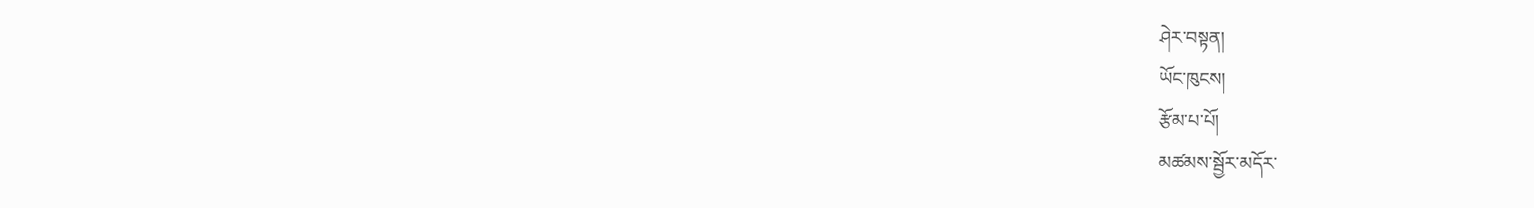ཤེར་བསྟན།
ཡོང་ཁུངས།
རྩོམ་པ་པོ།
མཚམས་སྦྱོར་མདོར་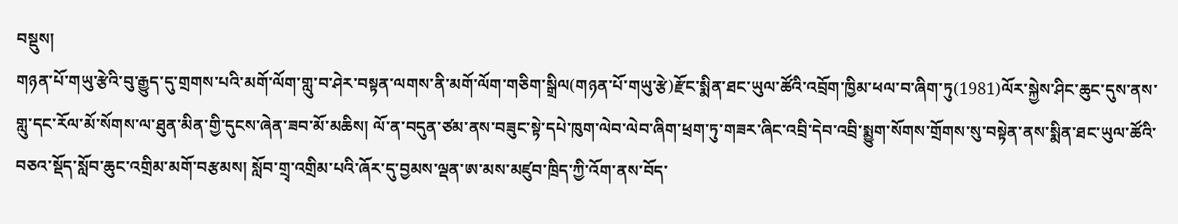བསྡུས།
གཉན་པོ་གཡུ་རྩེའི་བུ་རྒྱུད་དུ་གྲགས་པའི་མགོ་ལོག་གླུ་བ་ཤེར་བསྟན་ལགས་ནི་མགོ་ལོག་གཅིག་སྒྲིལ(གཉན་པོ་གཡུ་རྩེ)རྫོང་སྨིན་ཐང་ཡུལ་ཚོའི་འབྲོག་ཁྱིམ་ཕལ་བ་ཞིག་ཏུ(1981)ལོར་སྐྱེས་ཤིང་ཆུང་དུས་ནས་གླུ་དང་རོལ་མོ་སོགས་ལ་ཐུན་མིན་གྱི་དུངས་ཞེན་ཟབ་མོ་མཆིས། ལོ་ན་བདུན་ཙམ་ནས་བཟུང་སྟེ་དཔེ་ཁུག་ལེབ་ལེབ་ཞིག་ཕྲག་ཏུ་གཟར་ཞིང་འབྲི་དེབ་འབྲི་སྨྱུག་སོགས་གྲོགས་སུ་བསྟེན་ནས་སྨིན་ཐང་ཡུལ་ཚོའི་བཅའ་སྡོད་སློབ་ཆུང་འགྲིམ་མགོ་བརྩམས། སློབ་གྲྭ་འགྲིམ་པའི་ཞོར་དུ་བྱམས་ལྡན་ཨ་མས་མཛུབ་ཁྲིད་ཀྱི་འོག་ནས་བོད་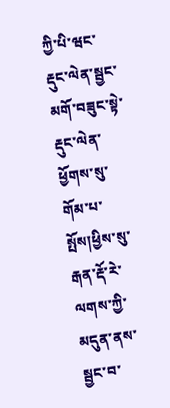ཀྱི་པི་ཝང་རྡུང་ལེན་སྦྱང་མགོ་བཟུང་སྟེ་རྡུང་ལེན་ཕྱོགས་སུ་གོམ་པ་སྤོས།ཕྱིས་སུ་རྒན་རྡོ་རེ་ལགས་ཀྱི་མདུན་ནས་སྦྱང་བ་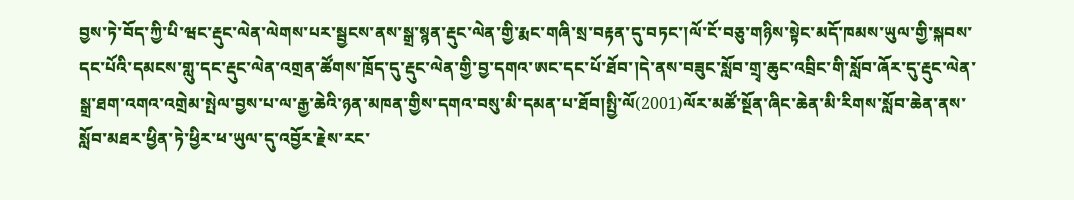བྱས་ཏེ་བོད་ཀྱི་པི་ཝང་རྡུང་ལེན་ལེགས་པར་སྦྱངས་ནས་སྒྲ་སྙན་རྡུང་ལེན་གྱི་རྨང་གཞི་སྲ་བརྟན་དུ་བཏང་།ལོ་ངོ་བཅུ་གཉིས་སྟེང་མདོ་ཁམས་ཡུལ་གྱི་སྐབས་དང་པོའི་དམངས་གླུ་དང་རྡུང་ལེན་འགྲན་ཚོགས་ཁྲོད་དུ་རྡུང་ལེན་གྱི་བྱ་དགའ་ཨང་དང་པོ་ཐོབ་།དེ་ནས་བཟུང་སློབ་གྲྭ་ཆུང་འབྲིང་གི་སློབ་ཞོར་དུ་རྡུང་ལེན་སྒྲ་ཐག་འགའ་འགྲེམ་སྤེལ་བྱས་པ་ལ་རྒྱ་ཆེའི་ཉན་མཁན་གྱིས་དགའ་བསུ་མི་དམན་པ་ཐོབ།སྤྱི་ལོ(2001)ལོར་མཚོ་སྔོན་ཞིང་ཆེན་མི་རིགས་སློབ་ཆེན་ནས་སློབ་མཐར་ཕྱིན་ཏེ་ཕྱིར་ཕ་ཡུལ་དུ་འབྱོར་རྗེས་རང་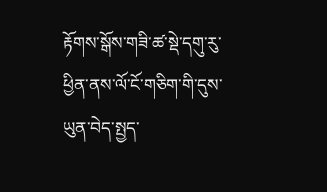རྟོགས་སྒོས་གཟི་ཚ་སྡེ་དགུ་རུ་ཕྱིན་ནས་ལོ་ངོ་གཅིག་གི་དུས་ཡུན་བེད་སྤྱད་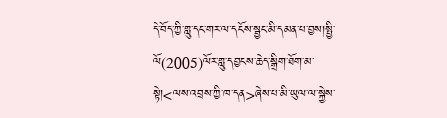དེ་བོད་ཀྱི་གླུ་དང་གར་ལ་དངོས་སྦྱང་མི་དམན་པ་བྱས།སྤྱི་ལོ(2005)ལོར་གླུ་དབྱངས་ཆེད་སྒྲིག་ཐོག་མ་སྟེ།<ལས་འབྲས་ཀྱི་ཁ་དན>ཞེས་པ་མི་ཡུལ་ལ་སྐྱེས་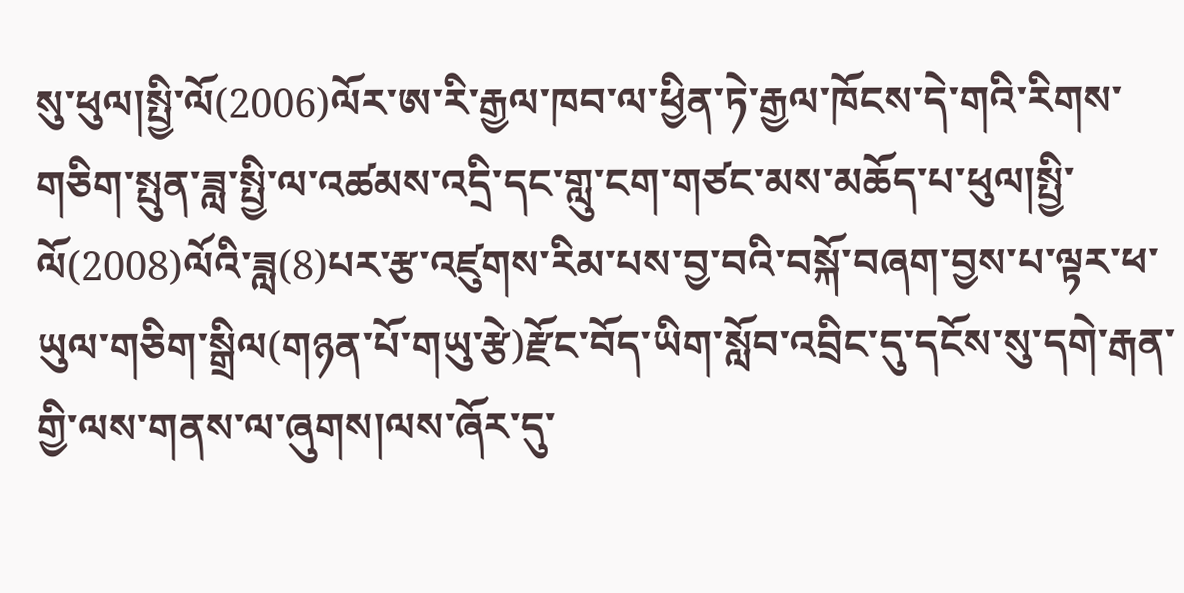སུ་ཕུལ།སྤྱི་ལོ(2006)ལོར་ཨ་རི་རྒྱལ་ཁབ་ལ་ཕྱིན་ཏེ་རྒྱལ་ཁོངས་དེ་གའི་རིགས་གཅིག་སྤུན་ཟླ་སྤྱི་ལ་འཚམས་འདྲི་དང་གླུ་ངག་གཙང་མས་མཆོད་པ་ཕུལ།སྤྱི་ལོ(2008)ལོའི་ཟླ(8)པར་རྩ་འཛུགས་རིམ་པས་བྱ་བའི་བསྐོ་བཞག་བྱས་པ་ལྟར་ཕ་ཡུལ་གཅིག་སྒྲིལ(གཉན་པོ་གཡུ་རྩེ)རྫོང་བོད་ཡིག་སློབ་འབྲིང་དུ་དངོས་སུ་དགེ་རྒན་གྱི་ལས་གནས་ལ་ཞུགས།ལས་ཞོར་དུ་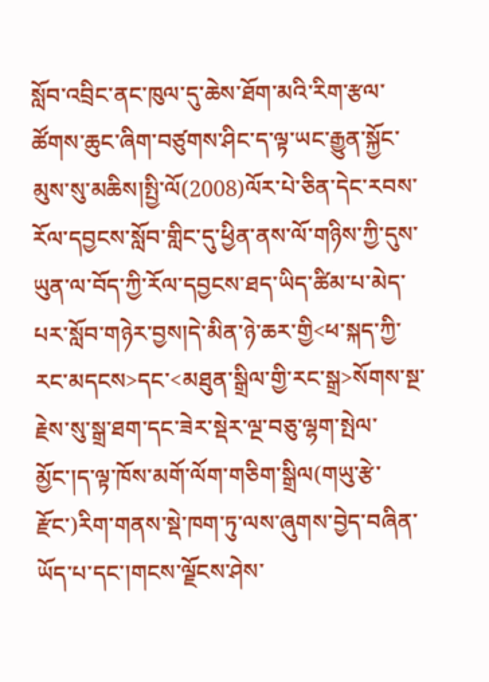སློབ་འབྲིང་ནང་ཁུལ་དུ་ཆེས་ཐོག་མའི་རིག་རྩལ་ཚོགས་ཆུང་ཞིག་བཙུགས་ཤིང་ད་ལྟ་ཡང་རྒྱུན་སྐྱོང་མུས་སུ་མཆིས།སྤྱི་ལོ(2008)ལོར་པེ་ཅིན་དེང་རབས་རོལ་དབྱངས་སློབ་གླིང་དུ་ཕྱིན་ནས་ལོ་གཉིས་ཀྱི་དུས་ཡུན་ལ་བོད་ཀྱི་རོལ་དབྱངས་ཐད་ཡིད་ཚིམ་པ་མེད་པར་སློབ་གཉེར་བྱས།དེ་མིན་ཉེ་ཆར་གྱི<ཕ་སྐད་ཀྱི་རང་མདངས>དང་<མཐུན་སྒྲིལ་གྱི་རང་སྒྲ>སོགས་སྔ་རྗེས་སུ་སྒྲ་ཐག་དང་ཟེར་སྡེར་ལྔ་བཅུ་ལྷག་སྤེལ་མྱོང་།ད་ལྟ་ཁོས་མགོ་ལོག་གཅིག་སྒྲིལ(གཡུ་རྩེ་རྫོང་)རིག་གནས་སྡེ་ཁག་ཏུ་ལས་ཞུགས་བྱེད་བཞིན་ཡོད་པ་དང་།གངས་ལྗོངས་ཤེས་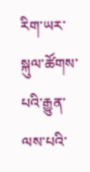རིག་ཡར་སྐུལ་ཚོགས་པའི་རྒྱུན་ལས་པའི་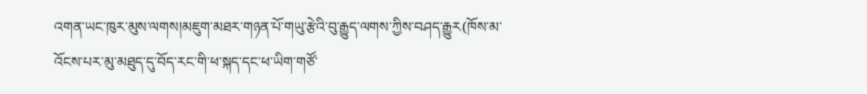འགན་ཡང་ཁུར་མུས་ལགས།མཇུག་མཐར་གཉན་པོ་གཡུ་རྩེའི་བུ་རྒྱུད་ལགས་ཀྱིས་བཤད་རྒྱུར(ཁོས་མ་འོངས་པར་མུ་མཐུད་དུ་བོད་རང་གི་ཕ་སྐད་དང་ཕ་ཡིག་གཙོ་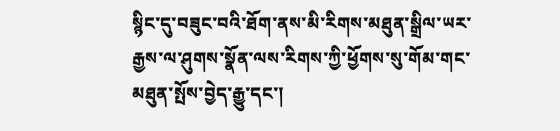སྙིང་དུ་བཟུང་བའི་ཐོག་ནས་མི་རིགས་མཐུན་སྒྲིལ་ཡར་རྒྱས་ལ་ཤུགས་སྣོན་ལས་རིགས་ཀྱི་ཕྱོགས་སུ་གོམ་གང་མཐུན་སྤོས་བྱེད་རྒྱུ་དང་།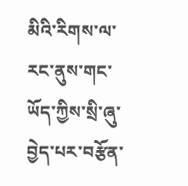མིའི་རིགས་ལ་རང་ནུས་གང་ཡོད་ཀྱིས་སྲི་ཞུ་བྱེད་པར་བརྩོན་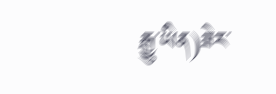རྒྱུ་ཡིན)ཟེར་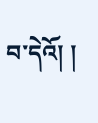བ་དེའོ། །